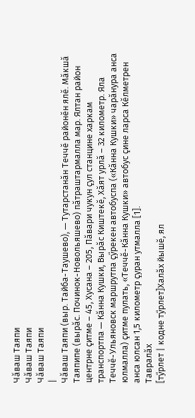Чăваш Таяпи
Чăваш Таяпи
Чăваш Таяпи
|
Чăваш Таяпи (выр. Тайба-Таушево), — Тутарстанăн Теччĕ районĕн ялĕ. Мăкшă Таяпипе (вырăс. Починок-Новольяшево) пăтраштармалла мар. Ялтан район центрне çитме – 45, Хусана – 205, Пăвари чукун çул станцине харкам транспортпа — Кăнна Кушки, Вырăс Киштекĕ, Хăят урлă – 32 километр. Яла Теччĕ-Ульяновск маршрутпа çӳрекен автобуспа («Кăнна Кушки» чарăнура анса юлмалла) çитме пулать, «Теччĕ-Кăнна Кушки» автобус çине ларса Кĕлметрен анса юлсан 1,5 километр çуран утмалла [1].
Тавралăх
[тӳрлет | кодне тӳрлет]Халăх йышĕ, ял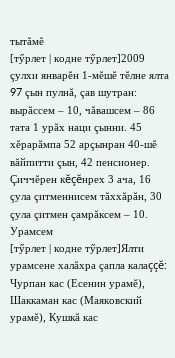тытăмĕ
[тӳрлет | кодне тӳрлет]2009 çулхи январĕн 1-мĕшĕ тĕлне ялта 97 çын пулнă, çав шутран: вырăссем – 10, чăвашсем – 86 тата 1 урăх наци çынни. 45 хĕрарăмпа 52 арçынран 40-шĕ вăйпитти çын, 42 пенсионер. Çиччĕрен кĕçĕнрех 3 ача, 16 çула çитменнисем тăххăрăн, 30 çула çитмен çамрăксем – 10.
Урамсем
[тӳрлет | кодне тӳрлет]Ялти урамсене халăхра çапла калаççĕ: Чурпан кас (Есенин урамĕ), Шаккаман кас (Маяковский урамĕ), Кушкă кас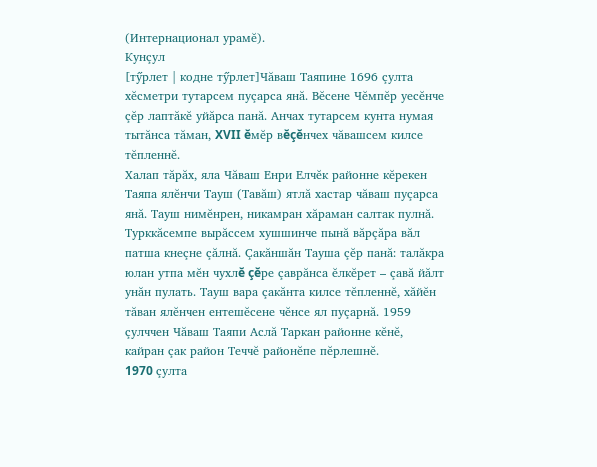(Интернационал урамĕ).
Кунçул
[тӳрлет | кодне тӳрлет]Чăваш Таяпине 1696 çулта хĕсметри тутарсем пуçарса янă. Вĕсене Чĕмпĕр уесĕнче çĕр лаптăкĕ уйăрса панă. Анчах тутарсем кунта нумая тытăнса тăман, XVII ĕмĕр вĕçĕнчех чăвашсем килсе тĕпленнĕ.
Халап тăрăх, яла Чăваш Енри Елчĕк районне кĕрекен Таяпа ялĕнчи Тауш (Тавăш) ятлă хастар чăваш пуçарса янă. Тауш нимĕнрен, никамран хăраман салтак пулнă.
Турккăсемпе вырăссем хушшинче пынă вăрçăра вăл патша кнеçне çăлнă. Çакăншăн Тауша çĕр панă: талăкра юлан утпа мĕн чухлĕ çĕре çаврăнса ĕлкĕрет – çавă йăлт унăн пулать. Тауш вара çакăнта килсе тĕпленнĕ, хăйĕн тăван ялĕнчен ентешĕсене чĕнсе ял пуçарнă. 1959 çулччен Чăваш Таяпи Аслă Таркан районне кĕнĕ, кайран çак район Теччĕ районĕпе пĕрлешнĕ.
1970 çулта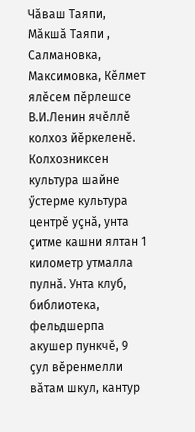Чăваш Таяпи, Мăкшă Таяпи , Салмановка, Максимовка, Кĕлмет ялĕсем пĕрлешсе В.И.Ленин ячĕллĕ колхоз йĕркеленĕ. Колхозниксен культура шайне ӳстерме культура центрĕ уçнă, унта çитме кашни ялтан 1 километр утмалла пулнă. Унта клуб, библиотека, фельдшерпа акушер пункчĕ, 9 çул вĕренмелли вăтам шкул, кантур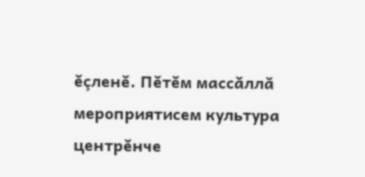ĕçленĕ. Пĕтĕм массăллă мероприятисем культура центрĕнче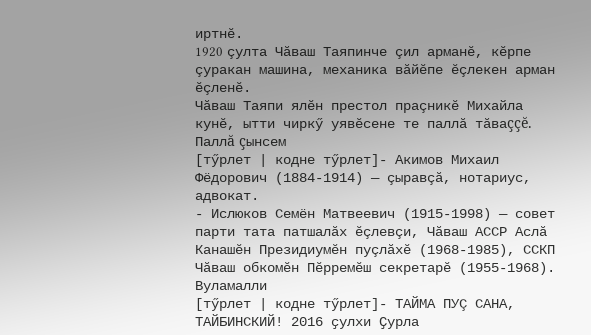иртнĕ.
1920 çулта Чăваш Таяпинче çил арманĕ, кĕрпе çуракан машина, механика вăйĕпе ĕçлекен арман ĕçленĕ.
Чăваш Таяпи ялĕн престол праçникĕ Михайла кунĕ, ытти чиркӳ уявĕсене те паллă тăваççĕ.
Паллă çынсем
[тӳрлет | кодне тӳрлет]- Акимов Михаил Фёдорович (1884-1914) — çыравçă, нотариус, адвокат.
- Ислюков Семён Матвеевич (1915-1998) — совет парти тата патшалăх ĕçлевçи, Чăваш АССР Аслă Канашĕн Президиумĕн пуçлăхĕ (1968-1985), ССКП Чăваш обкомĕн Пĕрремĕш секретарĕ (1955-1968).
Вуламалли
[тӳрлет | кодне тӳрлет]- ТАЙМА ПУÇ САНА, ТАЙБИНСКИЙ! 2016 ҫулхи Ҫурла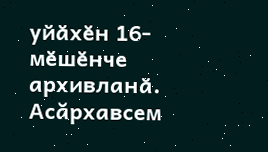уйӑхӗн 16-мӗшӗнче архивланӑ.
Асăрхавсем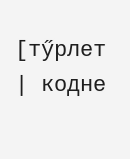[тӳрлет | кодне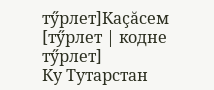тӳрлет]Каçăсем
[тӳрлет | кодне тӳрлет]
Ку Тутарстан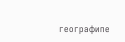географипе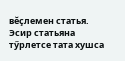вĕçлемен статья. Эсир статьяна тӳрлетсе тата хушса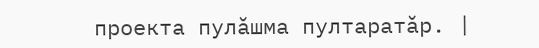проекта пулăшма пултаратăр. |